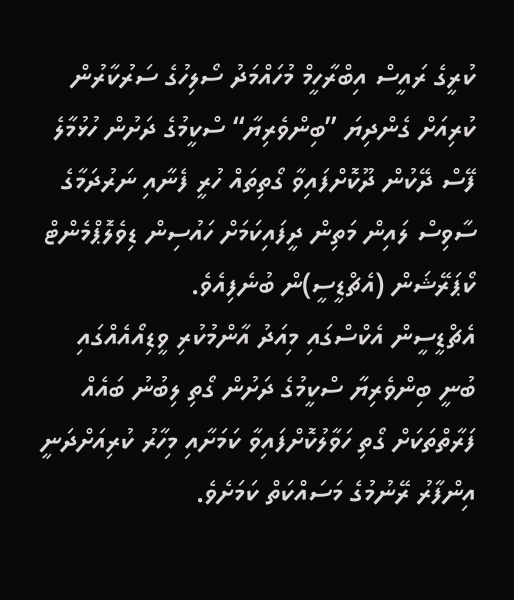ކުރީގެ ރައީސް އިބްރާހީމް މުހައްމަދު ސޯލިހުގެ ސަރުކާރުން ކުރިއަށް ގެންދިޔަ ”ބިންވެރިޔާ“ ސްކީމުގެ ދަށުން ހުޅުމާލެ ފޭސް ދޭކުން ދޫކޮށްފައިވާ ގޯތިތައް ހުރީ ފެނާއި ނަރުދަމާގެ ސާވިސް ލައިން މަތިން ދީފައިކަމަށް ހައުސިން ޑިވެލޮޕްމެންޓް ކޯޕަރޭޝަން (އެޗްޑީސީ)ން ބުނެފިއެވެ.
އެޗްޑީސީން އެކްސްގައި މިއަދު އާންމުކުރި ވީޑިއޯއެއްގައި ބުނީ ބިންވެރިޔާ ސްކީމުގެ ދަށުން ގޯތި ލިބުނު ބައެއް ފަރާތްތަކަށް ގޯތި ހަވާލުކޮށްފައިވާ ކަމަށާއި މިހާރު ކުރިއަށްދަނީ އިންފާރު ރޭނުމުގެ މަސައްކަތް ކަމަށެވެ.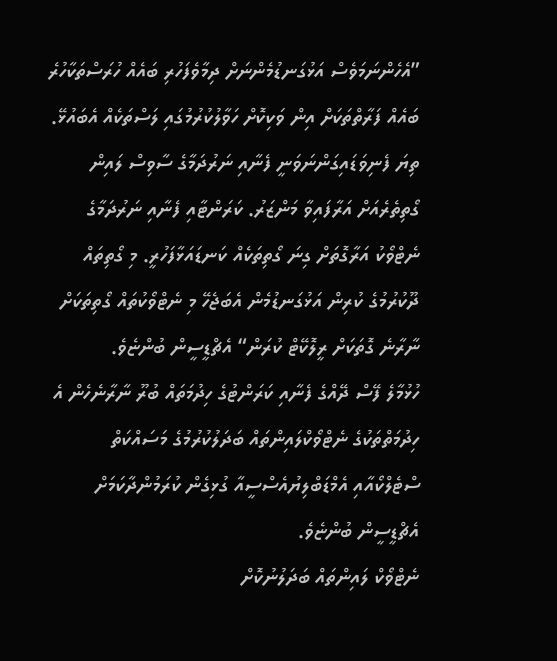”އެހެންނަމަވެސް އަޅުގަނޑުމެންނަށް ދިމާވެފަހުރި ބައެއް ހުރަސްތަކާހުރެ ބައެއް ފަރާތްތަކަށް އިން ވަކިކޮށް ހަވާލުކުރުމުގައި ލަސްތަކެއް އެބައުޅޭ. ތިޔަ ފެނިވަޑައިގަންނަވަނީ ފެނާއި ނަރުދަމާގެ ސާވިސް ލައިން ގޯތިތެރެއަށް އަރާފައިވާ މަންޒަރު. ކަރަންޓާއި ފެނާއި ނަރުދަމާގެ ނެޓްވޯކު އަރާގޮތަށް ގިނަ ގޯތިތަކެއް ކަނޑައަޅާފަހުރީ. މި ގޯތިތައް ދޫކުރުމުގެ ކުރިން އަޅުގަނޑުމެން އެބަޖެހޭ މި ނެޓްވޯކުތައް ގޯތިތަކަށް ނާރާނެ ގޮތަކަށް ރީލޮކޭޓް ކުރަން“ އެޗްޑީސީން ބުންޏެވެ.
ހުޅުމާލެ ފޭސް ދޭއްގެ ފެނާއި ކަރަންޓުގެ ހިދުމަތައް ބުރޫ ނާރާނެހެން އެ ހިދުމަތްތަކުގެ ނެޓްވޯކްލައިންތައް ބަދަލުކުރުމުގެ މަސައްކަތް ސްޓެލްކޯއާއި އެމްޑަބްލިޔުއެސްސީއާ ގުޅިގެން ކުރަމުންދާކަމަށް އެޗްޑީސީން ބުންޏެވެ.
ނެޓްވޯކް ލައިންތައް ބަދަލުނުކޮށް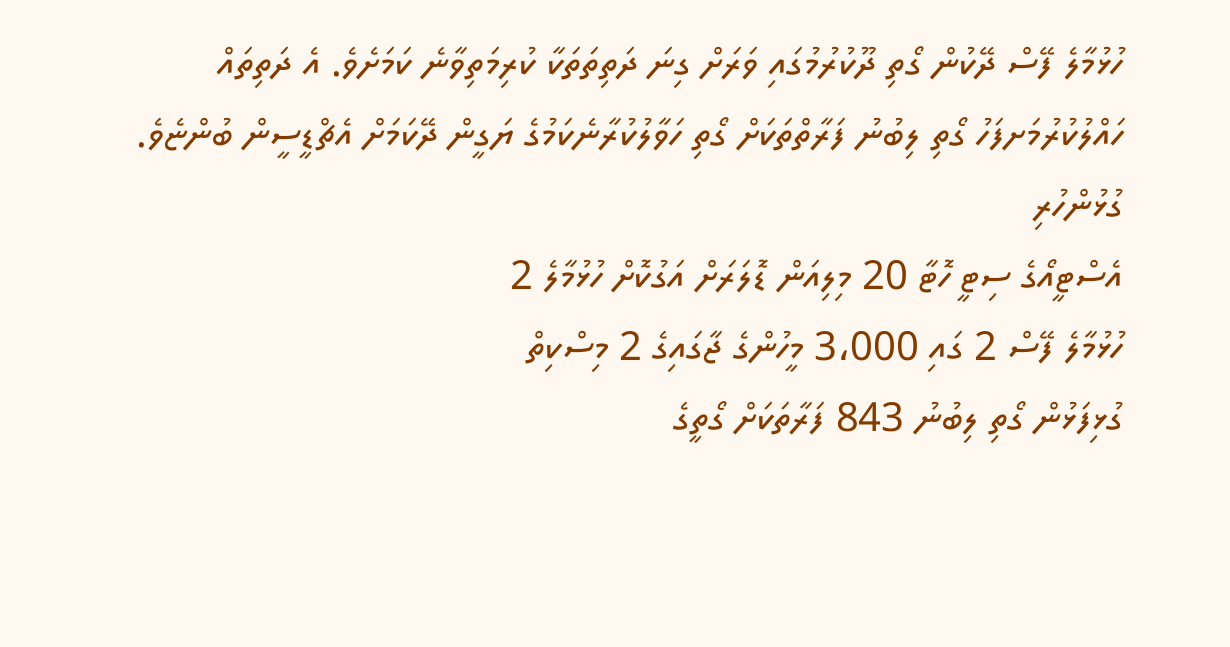ހުޅުމާލެ ފޭސް ދޭކުން ގޯތި ދޫކުރުމުގައި ވަރަށް ގިނަ ދަތިތަތަކާ ކުރިމަތިވާނެ ކަމަށެވެ. އެ ދަތިތައް ހައްލުކުރުމަށފަހު ގޯތި ލިބުނު ފަރާތްތަކަށް ގޯތި ހަވާލުކުރާނެކަމުގެ ޔަގީން ދޭކަމަށް އެޗްޑީސީން ބުންޏެވެ.
ގުޅުންހުރި
އެސްޓީއޯގެ ސިޓީ ހޮޓާ 20 މިލިއަން ޑޮލަރަށް އަގުކޮށް ހުޅުމާލެ 2
ހުޅުމާލެ ފޭސް 2 ގައި 3،000 މީހުންގެ ޖާގައިގެ 2 މިސްކިތް
ގުޅިފަޅުން ގޯތި ލިބުނު 843 ފަރާތަކަށް ގޯތީގެ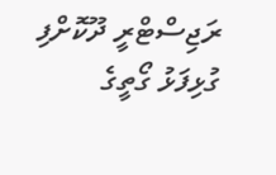ރަޖިސްޓްރީ ދޫކޮށްފި
ގުޅިފަޅު ގޯތީގެ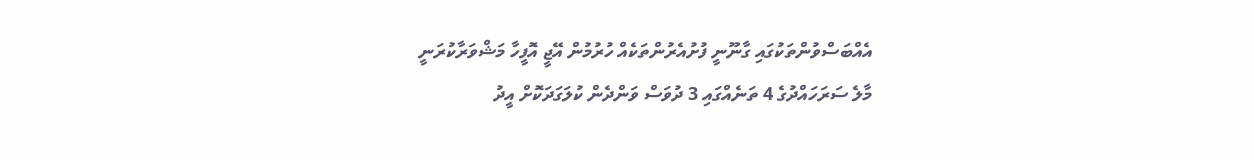އެއްބަސްވުންތަކުގައި ގާނޫނީ ފުށުއެރުންތަކެއް ހުރުމުން އޭޖީ އޮފީހާ މަޝްވަރާކުރަނީ
މާލެ ސަރަހައްދުގެ 4 ތަނެއްގައި 3 ދުވަސް ވަންދެން ކުލަގަދަކޮށް އީދު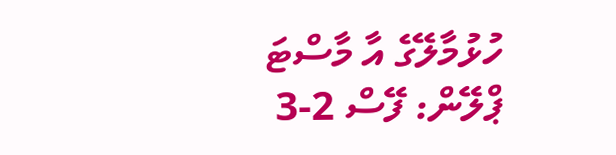ހުޅުމާލޭގެ އާ މާސްޓަ ޕްލޭން: ފޭސް 2-3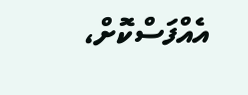އެއްފަސްކޮށް،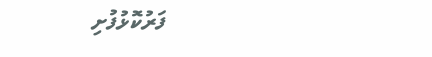ފަރުކޮޅުފުށި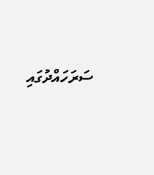ސަރަހައްދުގައި